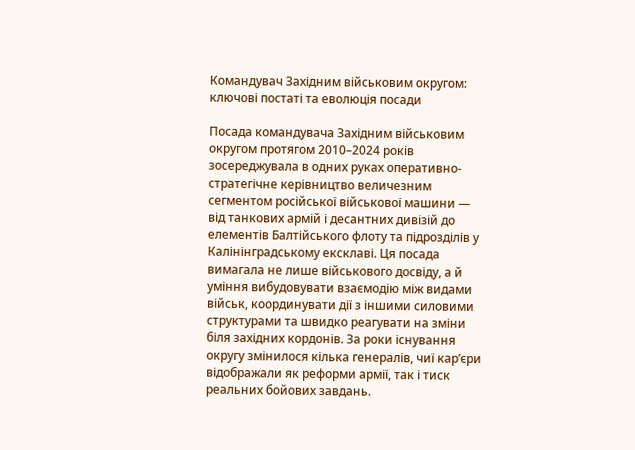Командувач Західним військовим округом: ключові постаті та еволюція посади

Посада командувача Західним військовим округом протягом 2010–2024 років зосереджувала в одних руках оперативно-стратегічне керівництво величезним сегментом російської військової машини — від танкових армій і десантних дивізій до елементів Балтійського флоту та підрозділів у Калінінградському ексклаві. Ця посада вимагала не лише військового досвіду, а й уміння вибудовувати взаємодію між видами військ, координувати дії з іншими силовими структурами та швидко реагувати на зміни біля західних кордонів. За роки існування округу змінилося кілька генералів, чиї кар’єри відображали як реформи армії, так і тиск реальних бойових завдань.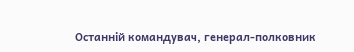Останній командувач, генерал-полковник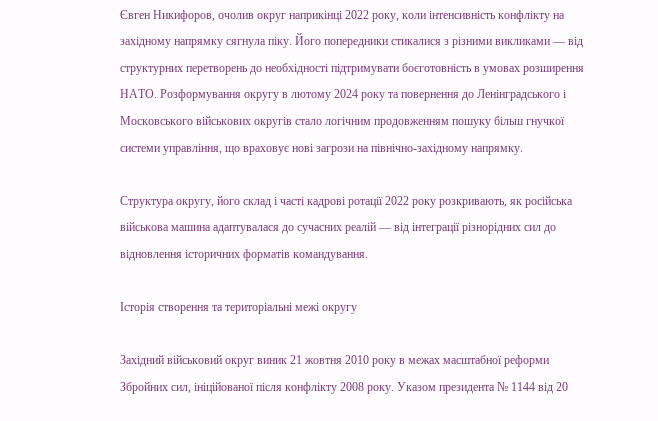Євген Никифоров, очолив округ наприкінці 2022 року, коли інтенсивність конфлікту на західному напрямку сягнула піку. Його попередники стикалися з різними викликами — від структурних перетворень до необхідності підтримувати боєготовність в умовах розширення НАТО. Розформування округу в лютому 2024 року та повернення до Ленінградського і Московського військових округів стало логічним продовженням пошуку більш гнучкої системи управління, що враховує нові загрози на північно-західному напрямку.

Структура округу, його склад і часті кадрові ротації 2022 року розкривають, як російська військова машина адаптувалася до сучасних реалій — від інтеграції різнорідних сил до відновлення історичних форматів командування.

Історія створення та територіальні межі округу

Західний військовий округ виник 21 жовтня 2010 року в межах масштабної реформи Збройних сил, ініційованої після конфлікту 2008 року. Указом президента № 1144 від 20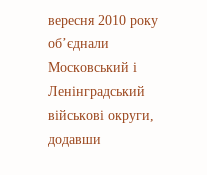вересня 2010 року об’єднали Московський і Ленінградський військові округи, додавши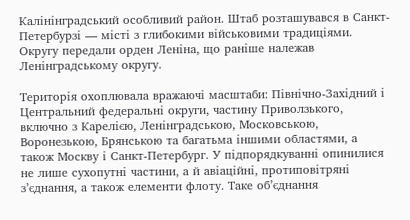Калінінградський особливий район. Штаб розташувався в Санкт-Петербурзі — місті з глибокими військовими традиціями. Округу передали орден Леніна, що раніше належав Ленінградському округу.

Територія охоплювала вражаючі масштаби: Північно-Західний і Центральний федеральні округи, частину Приволзького, включно з Карелією, Ленінградською, Московською, Воронезькою, Брянською та багатьма іншими областями, а також Москву і Санкт-Петербург. У підпорядкуванні опинилися не лише сухопутні частини, а й авіаційні, протиповітряні з’єднання, а також елементи флоту. Таке об’єднання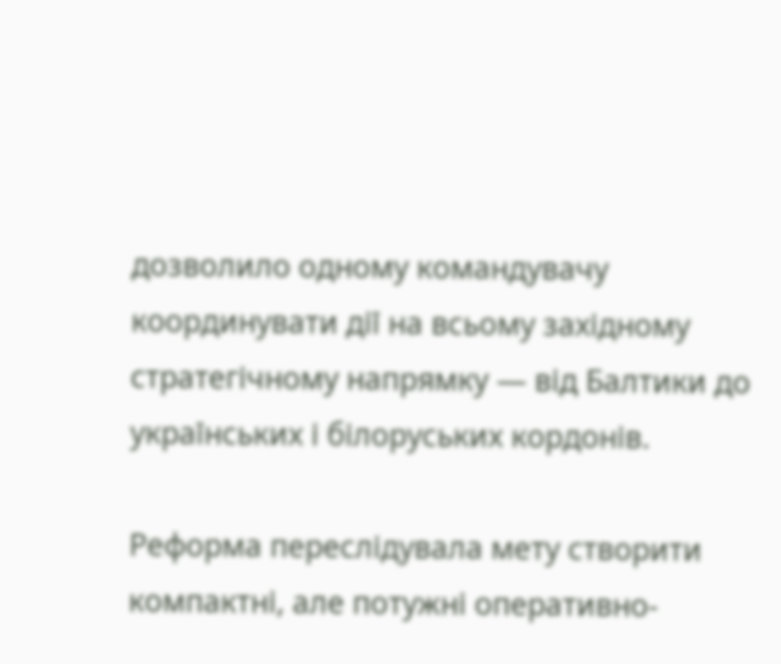дозволило одному командувачу координувати дії на всьому західному стратегічному напрямку — від Балтики до українських і білоруських кордонів.

Реформа переслідувала мету створити компактні, але потужні оперативно-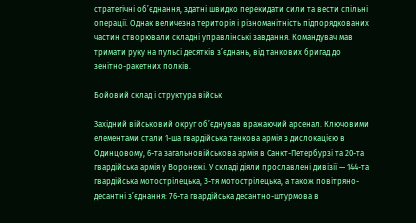стратегічні об’єднання, здатні швидко перекидати сили та вести спільні операції. Однак величезна територія і різноманітність підпорядкованих частин створювали складні управлінські завдання. Командувач мав тримати руку на пульсі десятків з’єднань, від танкових бригад до зенітно-ракетних полків.

Бойовий склад і структура військ

Західний військовий округ об’єднував вражаючий арсенал. Ключовими елементами стали 1-ша гвардійська танкова армія з дислокацією в Одинцовому, 6-та загальновійськова армія в Санкт-Петербурзі та 20-та гвардійська армія у Воронежі. У складі діяли прославлені дивізії — 144-та гвардійська мотострілецька, 3-тя мотострілецька, а також повітряно-десантні з’єднання: 76-та гвардійська десантно-штурмова в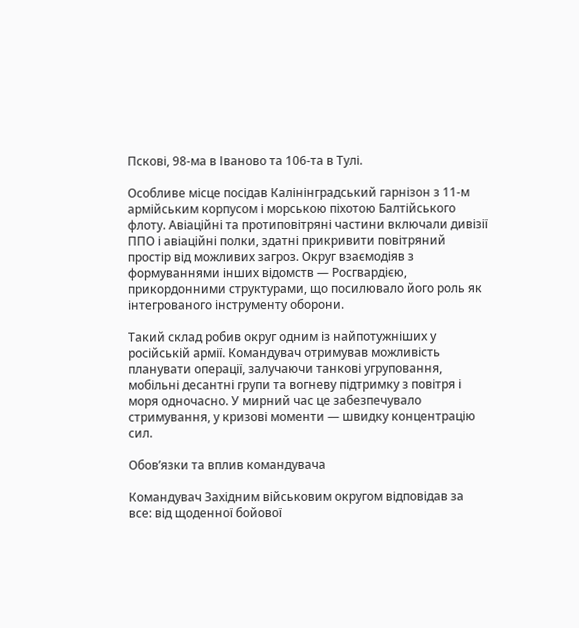Пскові, 98-ма в Іваново та 106-та в Тулі.

Особливе місце посідав Калінінградський гарнізон з 11-м армійським корпусом і морською піхотою Балтійського флоту. Авіаційні та протиповітряні частини включали дивізії ППО і авіаційні полки, здатні прикривити повітряний простір від можливих загроз. Округ взаємодіяв з формуваннями інших відомств — Росгвардією, прикордонними структурами, що посилювало його роль як інтегрованого інструменту оборони.

Такий склад робив округ одним із найпотужніших у російській армії. Командувач отримував можливість планувати операції, залучаючи танкові угруповання, мобільні десантні групи та вогневу підтримку з повітря і моря одночасно. У мирний час це забезпечувало стримування, у кризові моменти — швидку концентрацію сил.

Обов’язки та вплив командувача

Командувач Західним військовим округом відповідав за все: від щоденної бойової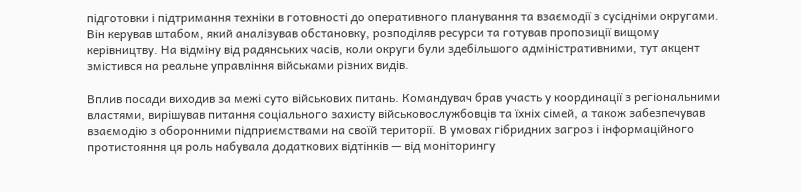підготовки і підтримання техніки в готовності до оперативного планування та взаємодії з сусідніми округами. Він керував штабом, який аналізував обстановку, розподіляв ресурси та готував пропозиції вищому керівництву. На відміну від радянських часів, коли округи були здебільшого адміністративними, тут акцент змістився на реальне управління військами різних видів.

Вплив посади виходив за межі суто військових питань. Командувач брав участь у координації з регіональними властями, вирішував питання соціального захисту військовослужбовців та їхніх сімей, а також забезпечував взаємодію з оборонними підприємствами на своїй території. В умовах гібридних загроз і інформаційного протистояння ця роль набувала додаткових відтінків — від моніторингу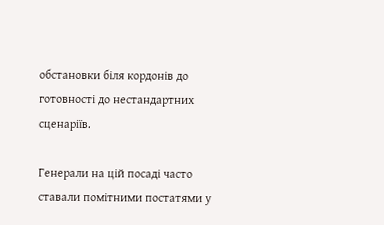обстановки біля кордонів до готовності до нестандартних сценаріїв.

Генерали на цій посаді часто ставали помітними постатями у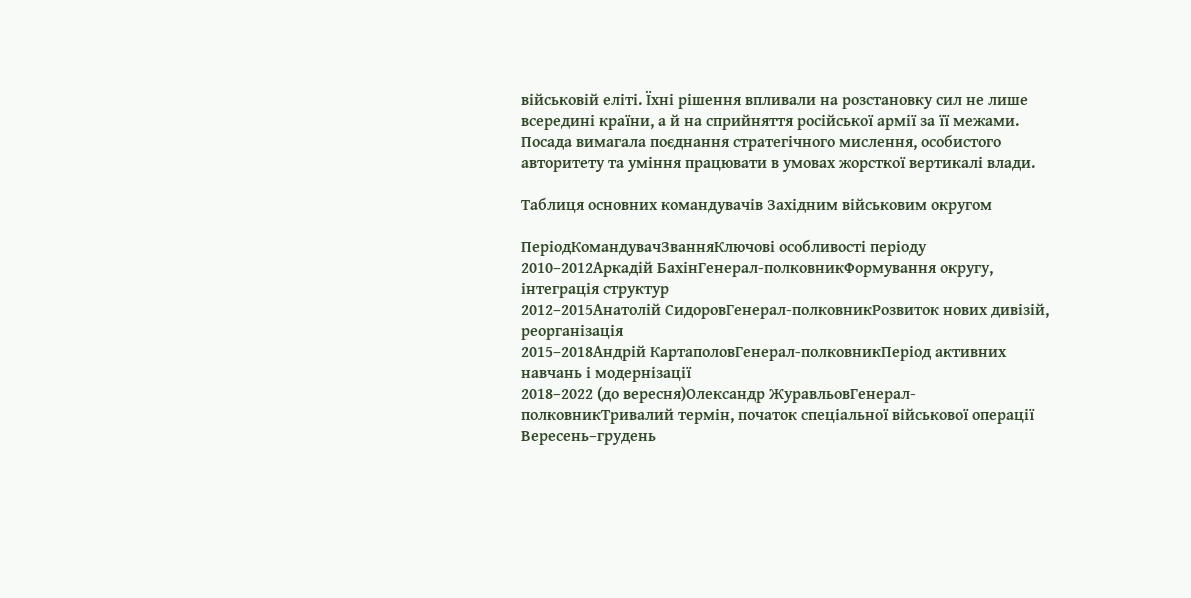військовій еліті. Їхні рішення впливали на розстановку сил не лише всередині країни, а й на сприйняття російської армії за її межами. Посада вимагала поєднання стратегічного мислення, особистого авторитету та уміння працювати в умовах жорсткої вертикалі влади.

Таблиця основних командувачів Західним військовим округом

ПеріодКомандувачЗванняКлючові особливості періоду
2010–2012Аркадій БахінГенерал-полковникФормування округу, інтеграція структур
2012–2015Анатолій СидоровГенерал-полковникРозвиток нових дивізій, реорганізація
2015–2018Андрій КартаполовГенерал-полковникПеріод активних навчань і модернізації
2018–2022 (до вересня)Олександр ЖуравльовГенерал-полковникТривалий термін, початок спеціальної військової операції
Вересень–грудень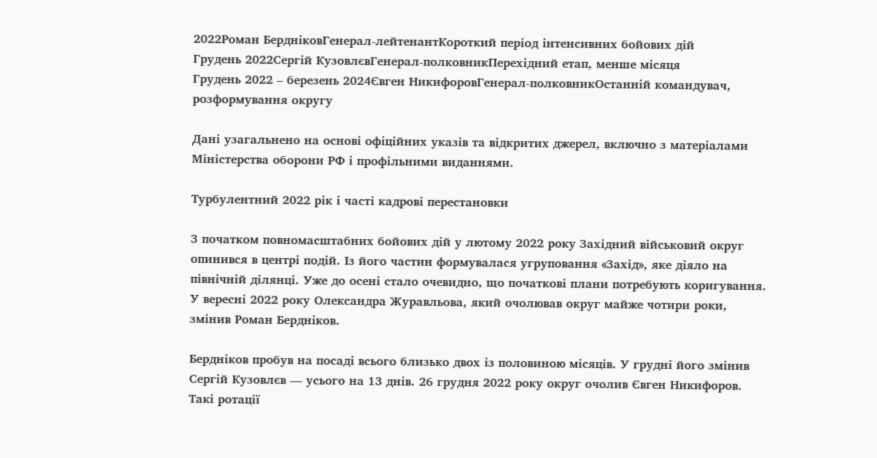2022Роман БердніковГенерал-лейтенантКороткий період інтенсивних бойових дій
Грудень 2022Сергій КузовлєвГенерал-полковникПерехідний етап, менше місяця
Грудень 2022 – березень 2024Євген НикифоровГенерал-полковникОстанній командувач, розформування округу

Дані узагальнено на основі офіційних указів та відкритих джерел, включно з матеріалами Міністерства оборони РФ і профільними виданнями.

Турбулентний 2022 рік і часті кадрові перестановки

З початком повномасштабних бойових дій у лютому 2022 року Західний військовий округ опинився в центрі подій. Із його частин формувалася угруповання «Захід», яке діяло на північній ділянці. Уже до осені стало очевидно, що початкові плани потребують коригування. У вересні 2022 року Олександра Журавльова, який очолював округ майже чотири роки, змінив Роман Бердніков.

Бердніков пробув на посаді всього близько двох із половиною місяців. У грудні його змінив Сергій Кузовлєв — усього на 13 днів. 26 грудня 2022 року округ очолив Євген Никифоров. Такі ротації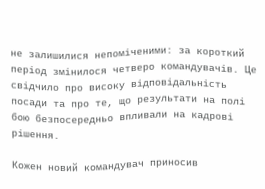не залишилися непоміченими: за короткий період змінилося четверо командувачів. Це свідчило про високу відповідальність посади та про те, що результати на полі бою безпосередньо впливали на кадрові рішення.

Кожен новий командувач приносив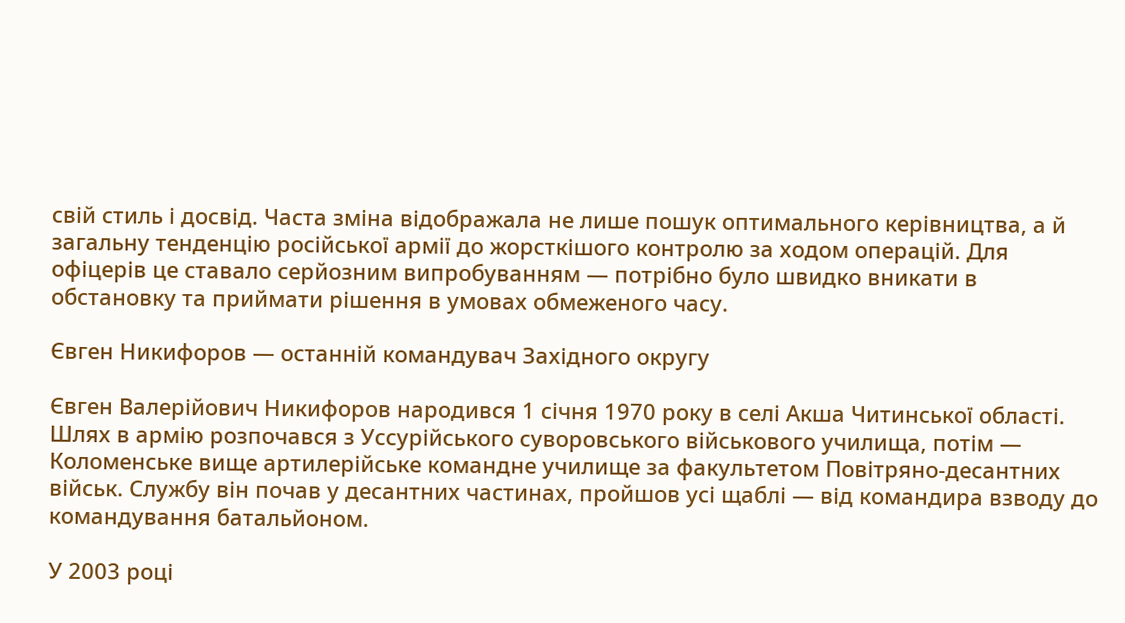свій стиль і досвід. Часта зміна відображала не лише пошук оптимального керівництва, а й загальну тенденцію російської армії до жорсткішого контролю за ходом операцій. Для офіцерів це ставало серйозним випробуванням — потрібно було швидко вникати в обстановку та приймати рішення в умовах обмеженого часу.

Євген Никифоров — останній командувач Західного округу

Євген Валерійович Никифоров народився 1 січня 1970 року в селі Акша Читинської області. Шлях в армію розпочався з Уссурійського суворовського військового училища, потім — Коломенське вище артилерійське командне училище за факультетом Повітряно-десантних військ. Службу він почав у десантних частинах, пройшов усі щаблі — від командира взводу до командування батальйоном.

У 2003 році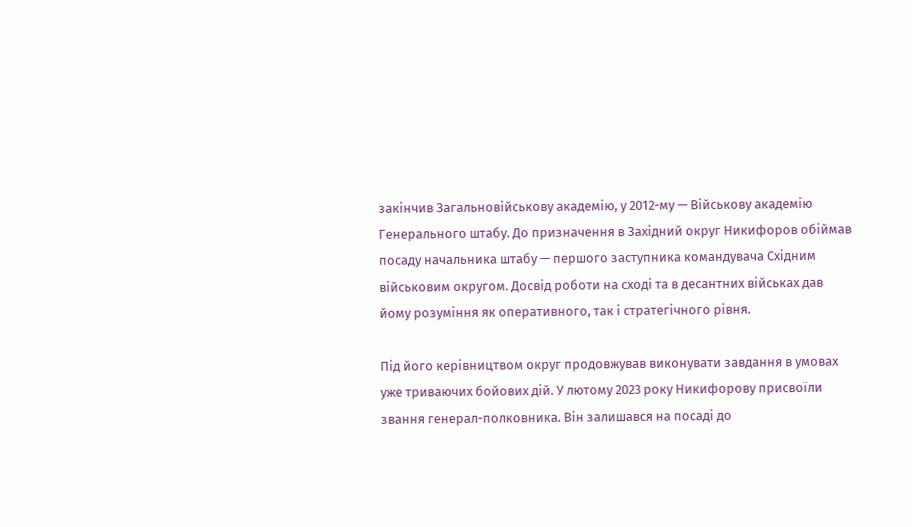закінчив Загальновійськову академію, у 2012-му — Військову академію Генерального штабу. До призначення в Західний округ Никифоров обіймав посаду начальника штабу — першого заступника командувача Східним військовим округом. Досвід роботи на сході та в десантних військах дав йому розуміння як оперативного, так і стратегічного рівня.

Під його керівництвом округ продовжував виконувати завдання в умовах уже триваючих бойових дій. У лютому 2023 року Никифорову присвоїли звання генерал-полковника. Він залишався на посаді до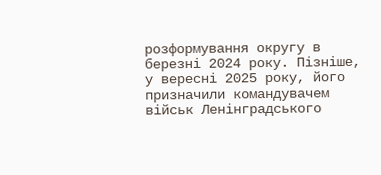розформування округу в березні 2024 року. Пізніше, у вересні 2025 року, його призначили командувачем військ Ленінградського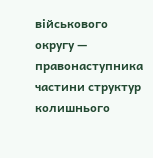військового округу — правонаступника частини структур колишнього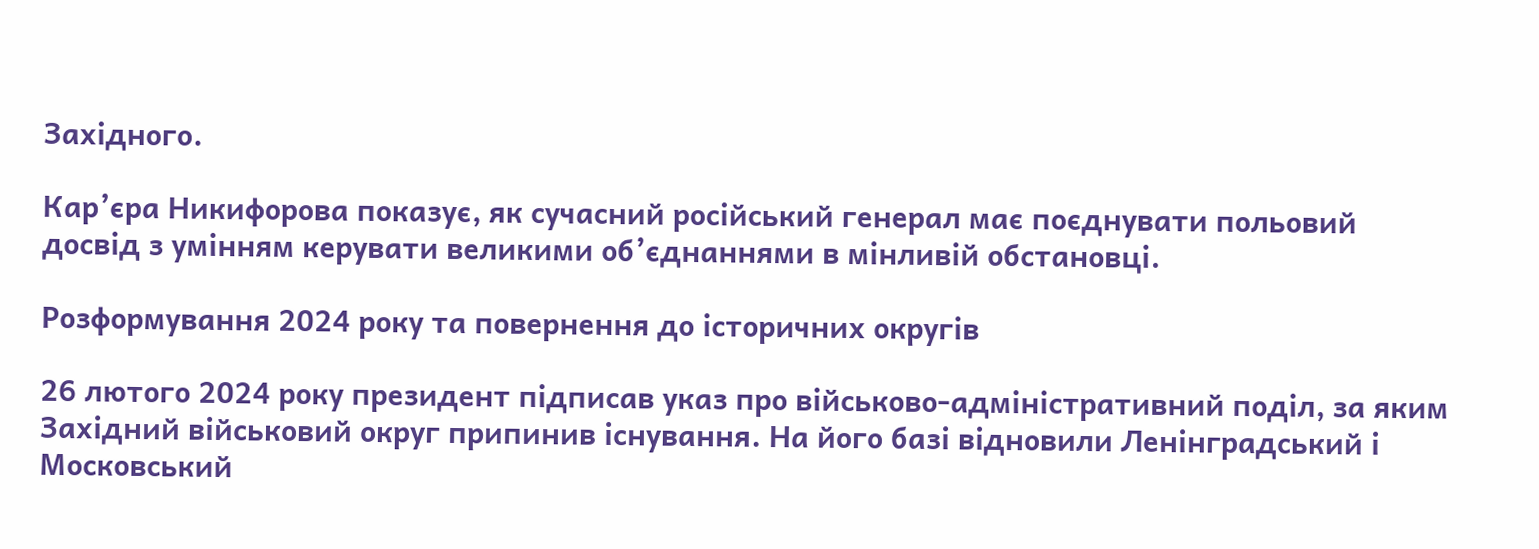Західного.

Кар’єра Никифорова показує, як сучасний російський генерал має поєднувати польовий досвід з умінням керувати великими об’єднаннями в мінливій обстановці.

Розформування 2024 року та повернення до історичних округів

26 лютого 2024 року президент підписав указ про військово-адміністративний поділ, за яким Західний військовий округ припинив існування. На його базі відновили Ленінградський і Московський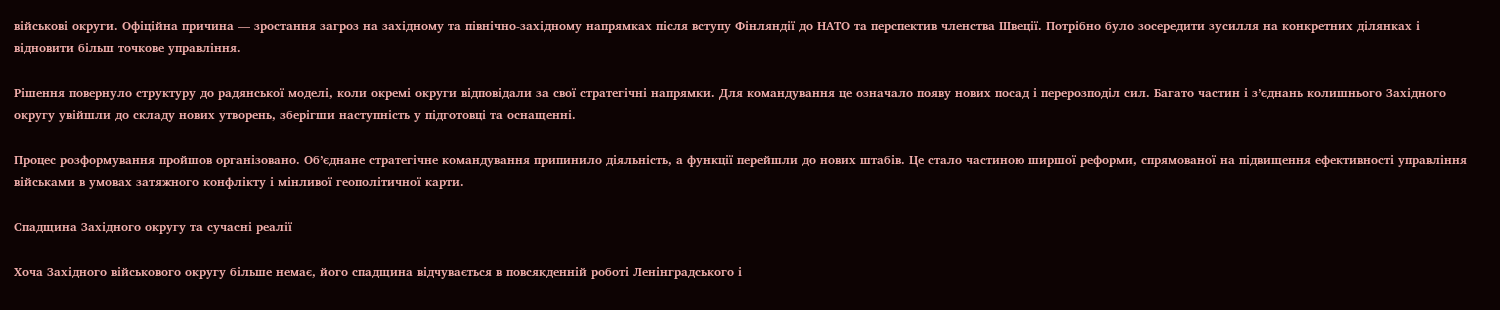військові округи. Офіційна причина — зростання загроз на західному та північно-західному напрямках після вступу Фінляндії до НАТО та перспектив членства Швеції. Потрібно було зосередити зусилля на конкретних ділянках і відновити більш точкове управління.

Рішення повернуло структуру до радянської моделі, коли окремі округи відповідали за свої стратегічні напрямки. Для командування це означало появу нових посад і перерозподіл сил. Багато частин і з’єднань колишнього Західного округу увійшли до складу нових утворень, зберігши наступність у підготовці та оснащенні.

Процес розформування пройшов організовано. Об’єднане стратегічне командування припинило діяльність, а функції перейшли до нових штабів. Це стало частиною ширшої реформи, спрямованої на підвищення ефективності управління військами в умовах затяжного конфлікту і мінливої геополітичної карти.

Спадщина Західного округу та сучасні реалії

Хоча Західного військового округу більше немає, його спадщина відчувається в повсякденній роботі Ленінградського і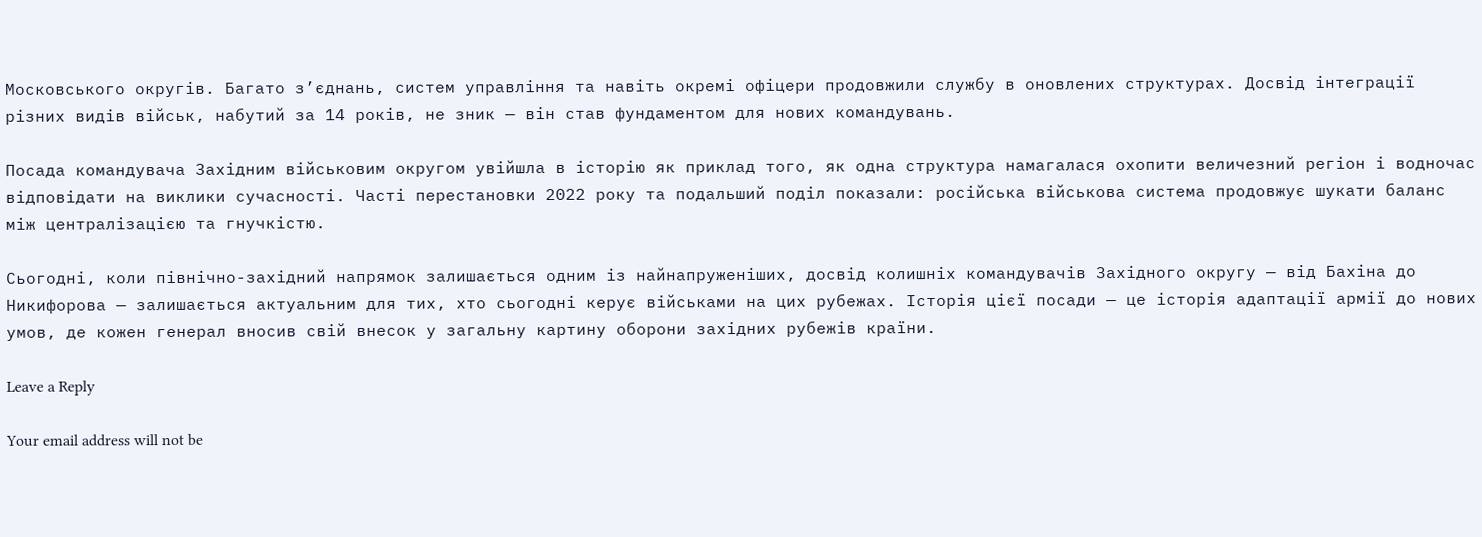Московського округів. Багато з’єднань, систем управління та навіть окремі офіцери продовжили службу в оновлених структурах. Досвід інтеграції різних видів військ, набутий за 14 років, не зник — він став фундаментом для нових командувань.

Посада командувача Західним військовим округом увійшла в історію як приклад того, як одна структура намагалася охопити величезний регіон і водночас відповідати на виклики сучасності. Часті перестановки 2022 року та подальший поділ показали: російська військова система продовжує шукати баланс між централізацією та гнучкістю.

Сьогодні, коли північно-західний напрямок залишається одним із найнапруженіших, досвід колишніх командувачів Західного округу — від Бахіна до Никифорова — залишається актуальним для тих, хто сьогодні керує військами на цих рубежах. Історія цієї посади — це історія адаптації армії до нових умов, де кожен генерал вносив свій внесок у загальну картину оборони західних рубежів країни.

Leave a Reply

Your email address will not be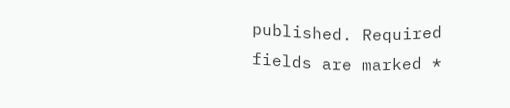published. Required fields are marked *